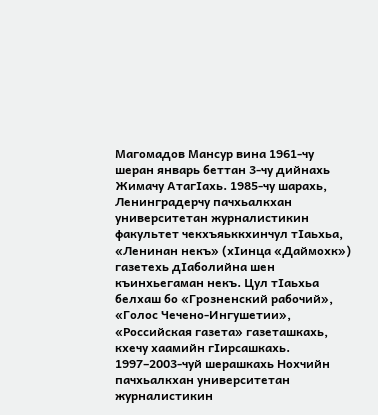Магомадов Мансур вина 1961-чу шеран январь беттан 3-чу дийнахь Жимачу АтагIахь. 1985-чу шарахь, Ленинградерчу пачхьалкхан университетан журналистикин факультет чекхъяьккхинчул тIаьхьа, «Ленинан некъ» (хIинца «Даймохк») газетехь дIаболийна шен къинхьегаман некъ. Цул тIаьхьа белхаш бо «Грозненский рабочий», «Голос Чечено-Ингушетии», «Российская газета» газеташкахь, кхечу хаамийн гIирсашкахь. 1997–2003-чуй шерашкахь Нохчийн пачхьалкхан университетан журналистикин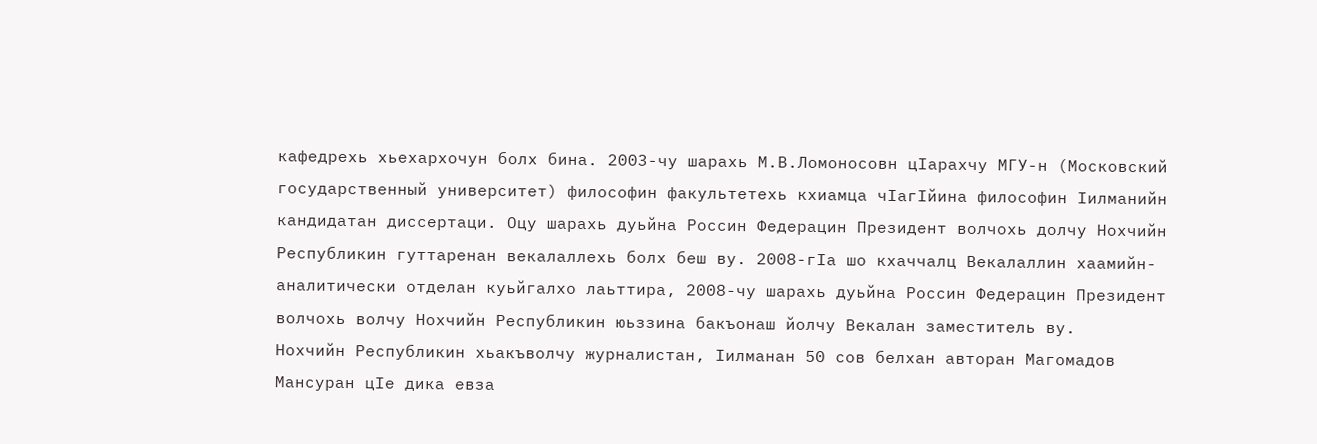кафедрехь хьехархочун болх бина. 2003-чу шарахь М.В.Ломоносовн цIарахчу МГУ-н (Московский государственный университет) философин факультетехь кхиамца чIагIйина философин Iилманийн кандидатан диссертаци. Оцу шарахь дуьйна Россин Федерацин Президент волчохь долчу Нохчийн Республикин гуттаренан векалаллехь болх беш ву. 2008-гIа шо кхаччалц Векалаллин хаамийн-аналитически отделан куьйгалхо лаьттира, 2008-чу шарахь дуьйна Россин Федерацин Президент волчохь волчу Нохчийн Республикин юьззина бакъонаш йолчу Векалан заместитель ву.
Нохчийн Республикин хьакъволчу журналистан, Iилманан 50 сов белхан авторан Магомадов Мансуран цIе дика евза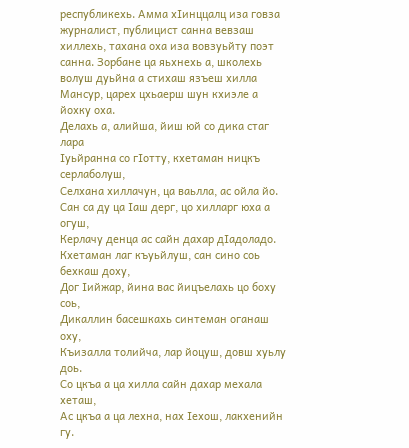республикехь. Амма хIинццалц иза говза журналист, публицист санна вевзаш хиллехь, тахана оха иза вовзуьйту поэт санна. Зорбане ца яьхнехь а, школехь волуш дуьйна а стихаш язъеш хилла Мансур, царех цхьаерш шун кхиэле а йохку оха.
Делахь а, алийша, йиш юй со дика стаг лара
Iуьйранна со гIотту, кхетаман ницкъ серлаболуш,
Селхана хиллачун, ца ваьлла, ас ойла йо.
Сан са ду ца Iаш дерг, цо хилларг юха а огуш,
Керлачу денца ас сайн дахар дIадоладо.
Кхетаман лаг къуьйлуш, сан сино соь бехкаш доху,
Дог Iийжар, йина вас йицъелахь цо боху соь,
Дикаллин басешкахь синтеман оганаш оху,
Къизалла толийча, лар йоцуш, довш хуьлу доь.
Со цкъа а ца хилла сайн дахар мехала хеташ,
Ас цкъа а ца лехна, нах Iехош, лакхенийн гу.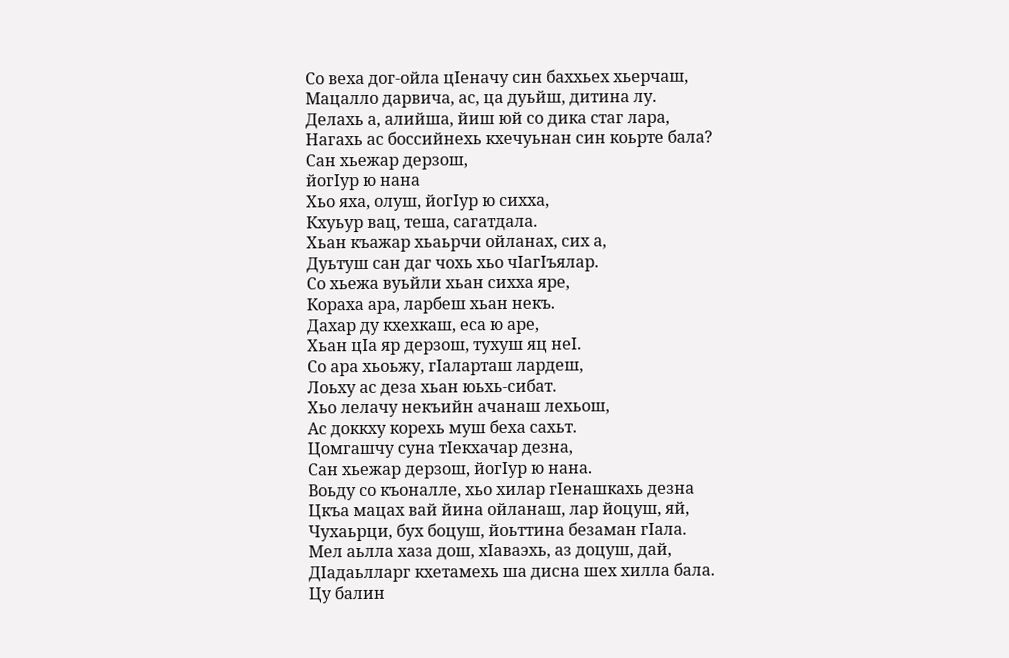Со веха дог-ойла цIеначу син баххьех хьерчаш,
Мацалло дарвича, ас, ца дуьйш, дитина лу.
Делахь а, алийша, йиш юй со дика стаг лара,
Нагахь ас боссийнехь кхечуьнан син коьрте бала?
Сан хьежар дерзош,
йогIур ю нана
Хьо яха, олуш, йогIур ю сихха,
Кхуьур вац, теша, сагатдала.
Хьан къажар хьаьрчи ойланах, сих а,
Дуьтуш сан даг чохь хьо чIагIъялар.
Со хьежа вуьйли хьан сихха яре,
Кораха ара, ларбеш хьан некъ.
Дахар ду кхехкаш, еса ю аре,
Хьан цIа яр дерзош, тухуш яц неI.
Со ара хьоьжу, гIаларташ лардеш,
Лоьху ас деза хьан юьхь-сибат.
Хьо лелачу некъийн ачанаш лехьош,
Ас доккху корехь муш беха сахьт.
Цомгашчу суна тIекхачар дезна,
Сан хьежар дерзош, йогIур ю нана.
Воьду со къоналле, хьо хилар гIенашкахь дезна
Цкъа мацах вай йина ойланаш, лар йоцуш, яй,
Чухаьрци, бух боцуш, йоьттина безаман гIала.
Мел аьлла хаза дош, хIаваэхь, аз доцуш, дай,
ДIадаьлларг кхетамехь ша дисна шех хилла бала.
Цу балин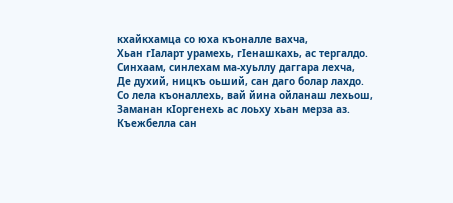кхайкхамца со юха къоналле вахча,
Хьан гIаларт урамехь, гIенашкахь, ас тергалдо.
Синхаам, синлехам ма-хуьллу даггара лехча,
Де духий, ницкъ оьший, сан даго болар лахдо.
Со лела къоналлехь, вай йина ойланаш лехьош,
Заманан кIоргенехь ас лоьху хьан мерза аз.
Къежбелла сан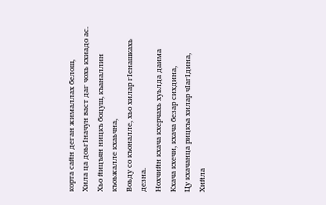корта сайн деган жималлах белош,
Хила ца доьгIначун васт даг чохь кхиадо ас.
Хьо йицъян ницкъ боцуш, къаналлин къоьжалле кхаьчна,
Воьду со къоналле, хьо хилар гIенашкахь дезна.
Нохчийн кхача кхерчахь хуьлда даима
Кхача кхечи, кхача безар сихдина,
Цу кхачанца рицкъа хилар чIагIдина,
Хийла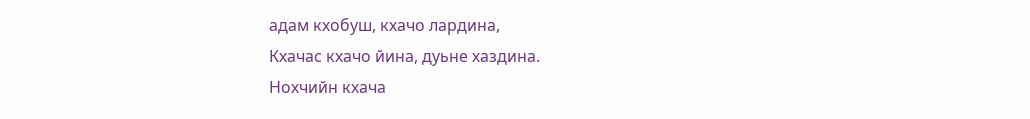адам кхобуш, кхачо лардина,
Кхачас кхачо йина, дуьне хаздина.
Нохчийн кхача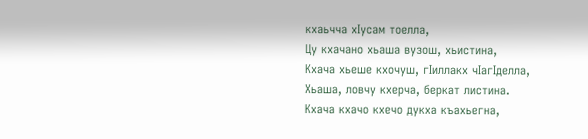кхаьчча хIусам тоелла,
Цу кхачано хьаша вузош, хьистина,
Кхача хьеше кхочуш, гIиллакх чIагIделла,
Хьаша, ловчу кхерча, беркат листина.
Кхача кхачо кхечо дукха къахьегна,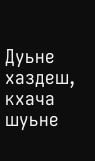Дуьне хаздеш, кхача шуьне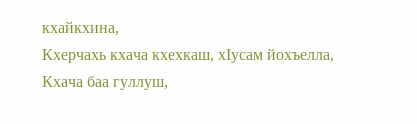кхайкхина,
Кхерчахь кхача кхехкаш, хIусам йохъелла,
Кхача баа гуллуш,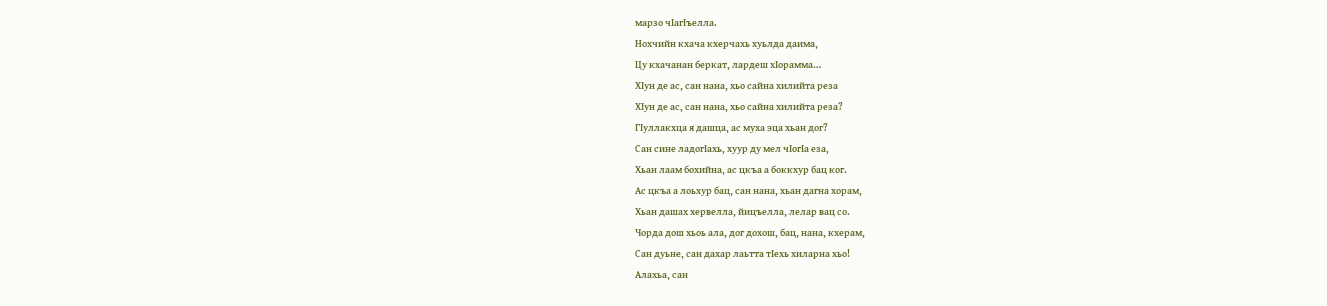марзо чIагIъелла.
Нохчийн кхача кхерчахь хуьлда даима,
Цу кхачанан беркат, лардеш хIорамма…
ХIун де ас, сан нана, хьо сайна хилийта реза
ХIун де ас, сан нана, хьо сайна хилийта реза?
ГIуллакхца я дашца, ас муха эца хьан дог?
Сан сине ладогIахь, хуур ду мел чIогIа еза,
Хьан лаам бохийна, ас цкъа а боккхур бац ког.
Ас цкъа а лоьхур бац, сан нана, хьан дагна хорам,
Хьан дашах хервелла, йицъелла, лелар вац со.
Чорда дош хьоь ала, дог дохош, бац, нана, кхерам,
Сан дуьне, сан дахар лаьтта тIехь хиларна хьо!
Алахьа, сан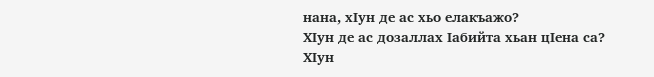нана, хIун де ас хьо елакъажо?
ХIун де ас дозаллах Iабийта хьан цIена са?
ХIун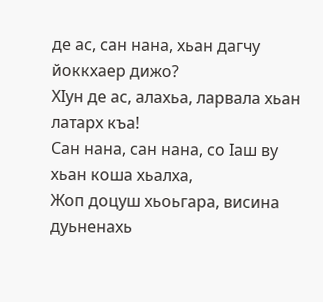де ас, сан нана, хьан дагчу йоккхаер дижо?
ХIун де ас, алахьа, ларвала хьан латарх къа!
Сан нана, сан нана, со Iаш ву хьан коша хьалха,
Жоп доцуш хьоьгара, висина дуьненахь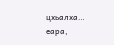цхьалха…
еара,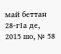май беттан 28-гIа де, 2015 шо, № 58